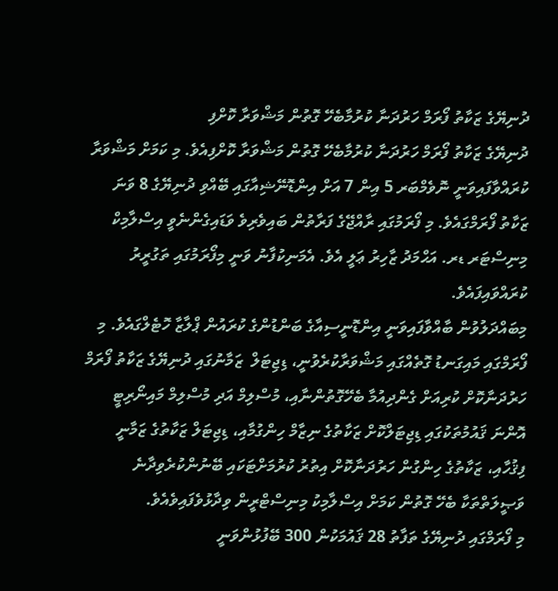ދުނިޔޭގެ ޒަކާތު ފޯރަމް ހަރުދަނާ ކުރުމާބެހޭ ގޮތުން މަޝްވަރާ ކޮށްފި
ދުނިޔޭގެ ޒަކާތު ފޯރަމް ހަރުދަނާ ކުރުމާބެހޭ ގޮތުން މަޝްވަރާ ކޮށްފިއެވެ. މި ކަމަށް މަޝްވަރާ ކުރައްވާފައިވަނީ ނޮވެމްބަރ 5 އިން 7 އަށް އިންޑޮނޭޝިއާގައި ބޭއްވި ދުނިޔޭގެ 8 ވަނަ ޒަކާތު ފޯރަމްގައެވެ. މި ފޯރަމުގައި ރާއްޖޭގެ ފަރާތުން ބައިވެރިވެ ވަޑައިގެންނެވީ އިސްލާމިކް މިނިސްޓަރ ޑރ. އަޙްމަދު ޒާހިރު ޢަލީ އެވެ. އެމަނިކުފާނު ވަނީ މިފޯރަމުގައި ތަގުރީރު ކުރައްވައިފައެވެ.
މިބައްދަލުވުން ބާއްވާފައިވަނީ އިންޑޮނީސިއާގެ ބަންޑުންގެ ކުރައުން ޕްލާޒާ ހޮޓެލްގައެވެ. މި ފޯރަމްގައި މައިގަނޑު ގޮތެއްގައި މަޝްވަރާކުރެވުނީ، ޑިޖިޓަލް  ޒަމާނުގައި ދުނިޔޭގެ ޒަކާތު ފޯރަމް ހަރުދަނާކޮށް ކުރިއަށް ގެންދިއުމާ ބެހޭގޮތުންނާއި، މުސްލިމް އަދި މުސްލިމް މައިނޯރިޓީ އޮންނަ ޤައުމުތަކުގައި ޑިޖިޓަލްކޮށް ޒަކާތުގެ ނިޒާމް ހިންގުމާއި، ޑިޖިޓަލް ޒަކާތުގެ ޒަމާނީ ފިޤުހާއި، ޒަކާތުގެ ހިންގުން ހަރުދަނާކޮށް އިތުރު ކުރުމަށްޓަކައި ބޭނުންކުރެވިދާނެ ވަޞީލަތްތަކާ ބެހޭ ގޮތުން ކަމަށް އިސްލާމިކު މިނިސްޓްރީން ވިދާޅުވެފައިވެއެވެ.
މި ފޯރަމްގައި ދުނިޔޭގެ ތަފާތު 28 ޤައުމަކުން 300 ބޭފުޅުންވަނީ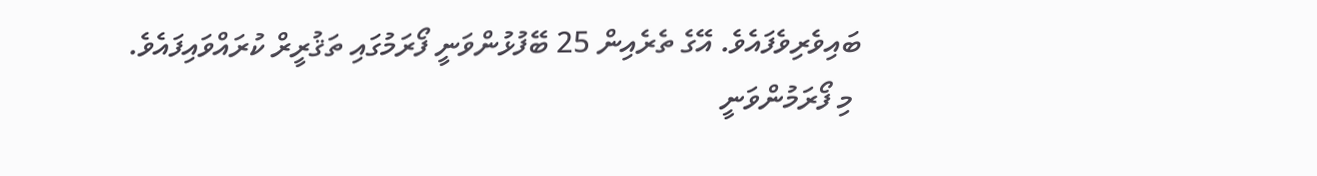ބައިވެރިވެފައެވެ. އޭގެ ތެރެއިން 25 ބޭފުޅުންވަނީ ފޯރަމުގައި ތަޤުރީރް ކުރައްވައިފައެވެ.
 މި ފޯރަމުންވަނީ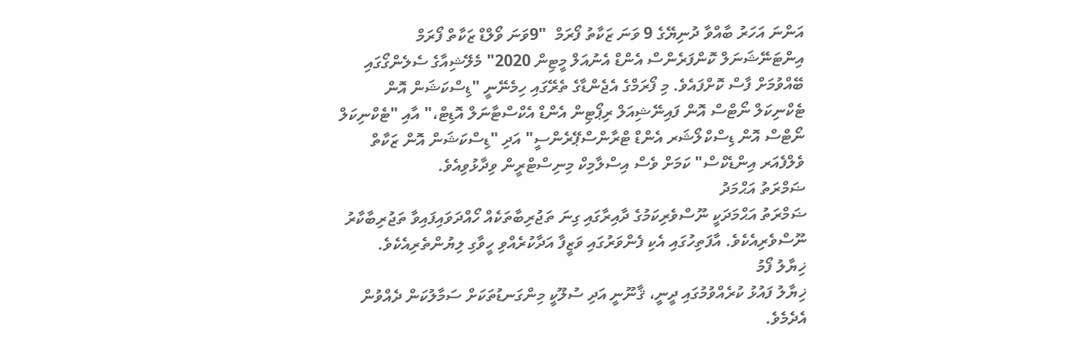އަންނަ އަހަރު ބާއްވާ ދުނިޔޭގެ 9 ވަނަ ޒަކާތު ފޯރަމް  "9ވަނަ ވޯލްޑް ޒަކާތް ފޯރަމް އިންޓަނޭޝަނަލް ކޮންފަރެންސް އެންޑް އެނުއަލް މީޓިން 2020" މެލޭޝިއާގެ ސެލެންގޯގައި ބޭއްވުމަށް ފާސް ކޮށްފައެވެ. މި ފޯރަމްގެ އެޖެންޑާގެ ތެރޭގައި ހިމެނޭނީ "ޑިސްކަޝަން އޮން ޓެކްނިކަލް ނޯޓްސް އޮން ފައިނޭޝިއަލް ރިޕޯޓިން އެންޑް އެކްސްޓާނަލް އޮޑިޓް،" އާއި "ޓެކްނިކަލް ނޯޓްސް އޮން ޑިސްކްލޯޝަރ އެންޑް ޓްރާންސްޕޭރެންސީ" އަދި "ޑިސްކަޝަން އޮން ޒަކާތް ވެލްފެއަރ އިންޑެކްސް" ކަމަށް ވެސް އިސްލާމިކް މިނިސްޓްރީން ވިދާޅުވިއެވެ.
ޟަމްރަތު އަޙްމަދު
ޟަމްރަތު އަޙްމަދަކީ ނޫސްވެރިކަމުގެ ދާއިރާގައި ގިނަ ތަޖުރިބާތަކެއް ހޯއްދަވައިފައިވާ ތަޖުރިބާކާރު ނޫސްވެރިއެކެވެ. އާފަތިހުގައި އެކި ފެންވަރުގައި ވަޒީފާ އަދާކުރެއްވި ހީވާގި ލިޔުންތެރިއެކެވެ.
ޚިޔާލު ފޯމު
ޚިޔާލު ފައުޅު ކުރެއްވުމުގައި ދީނީ، ޤާނޫނީ އަދި ސުލޫކީ މިންގަނޑުތަކަށް ސަމާލުކަން ދެއްވުން އެދެމެވެ.